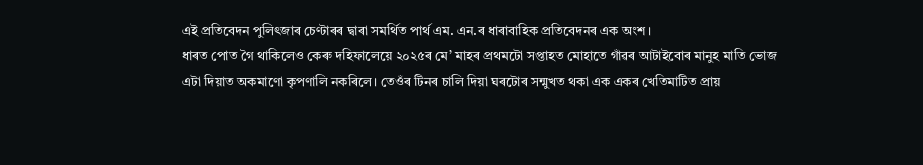এই প্ৰতিবেদন পুলিৎজাৰ চেণ্টাৰৰ দ্বাৰা সমৰ্থিত পাৰ্থ এম. এন.ৰ ধাৰাবাহিক প্ৰতিবেদনৰ এক অংশ।
ধাৰত পোত গৈ থাকিলেও কেৰু দহিফালেয়ে ২০২৫ৰ মে’ মাহৰ প্ৰথমটো সপ্তাহত মোহাতে গাঁৱৰ আটাইবোৰ মানুহ মাতি ভোজ এটা দিয়াত অকমাণো কৃপণালি নকৰিলে। তেওঁৰ টিনৰ চালি দিয়া ঘৰটোৰ সন্মুখত থকা এক একৰ খেতিমাটিত প্ৰায়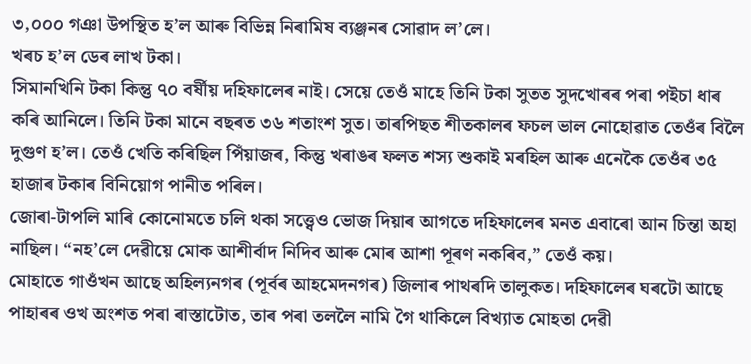৩,০০০ গঞা উপস্থিত হ’ল আৰু বিভিন্ন নিৰামিষ ব্যঞ্জনৰ সোৱাদ ল’লে।
খৰচ হ’ল ডেৰ লাখ টকা।
সিমানখিনি টকা কিন্তু ৭০ বৰ্ষীয় দহিফালেৰ নাই। সেয়ে তেওঁ মাহে তিনি টকা সুতত সুদখোৰৰ পৰা পইচা ধাৰ কৰি আনিলে। তিনি টকা মানে বছৰত ৩৬ শতাংশ সুত। তাৰপিছত শীতকালৰ ফচল ভাল নোহোৱাত তেওঁৰ বিলৈ দুগুণ হ’ল। তেওঁ খেতি কৰিছিল পিঁয়াজৰ, কিন্তু খৰাঙৰ ফলত শস্য শুকাই মৰহিল আৰু এনেকৈ তেওঁৰ ৩৫ হাজাৰ টকাৰ বিনিয়োগ পানীত পৰিল।
জোৰা-টাপলি মাৰি কোনোমতে চলি থকা সত্ত্বেও ভোজ দিয়াৰ আগতে দহিফালেৰ মনত এবাৰো আন চিন্তা অহা নাছিল। “নহ’লে দেৱীয়ে মোক আশীৰ্বাদ নিদিব আৰু মোৰ আশা পূৰণ নকৰিব,” তেওঁ কয়।
মোহাতে গাওঁখন আছে অহিল্যনগৰ (পূৰ্বৰ আহমেদনগৰ) জিলাৰ পাথৰদি তালুকত। দহিফালেৰ ঘৰটো আছে পাহাৰৰ ওখ অংশত পৰা ৰাস্তাটোত, তাৰ পৰা তললৈ নামি গৈ থাকিলে বিখ্যাত মোহতা দেৱী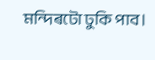মন্দিৰটো ঢুকি পাব।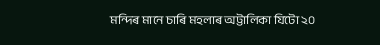মন্দিৰ মানে চাৰি মহলাৰ অট্টালিকা যিটো ২০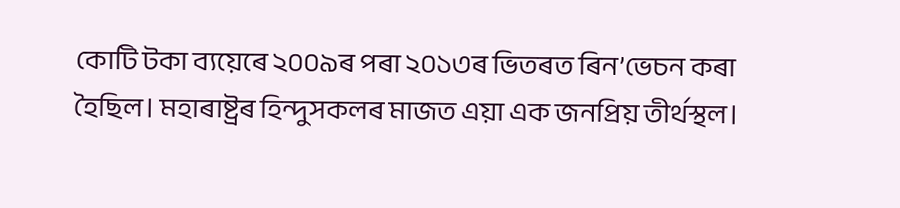কোটি টকা ব্যয়েৰে ২০০৯ৰ পৰা ২০১৩ৰ ভিতৰত ৰিন’ভেচন কৰা হৈছিল। মহাৰাষ্ট্ৰৰ হিন্দুসকলৰ মাজত এয়া এক জনপ্ৰিয় তীৰ্থস্থল।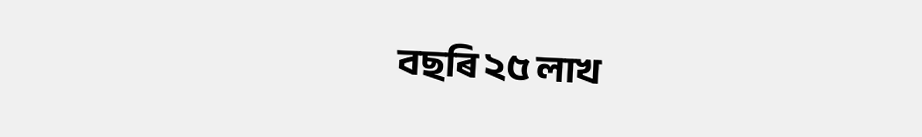বছৰি ২৫ লাখ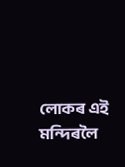লোকৰ এই মন্দিৰলৈ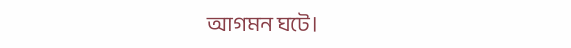আগমন ঘটে।